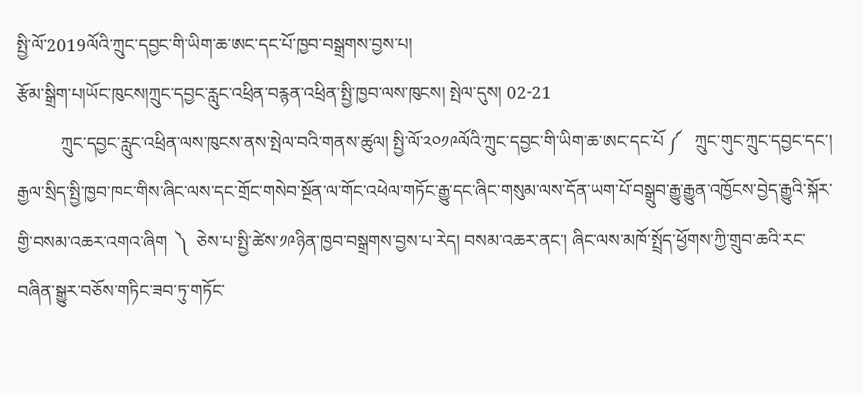སྤྱི་ལོ་2019ལོའི་ཀྲུང་དབྱང་གི་ཡིག་ཆ་ཨང་དང་པོ་ཁྱབ་བསྒྲགས་བྱས་པ།
རྩོམ་སྒྲིག་པ།ཡོང་ཁུངས།ཀྲུང་དབྱང་རླུང་འཕྲིན་བརྙན་འཕྲིན་སྤྱི་ཁྱབ་ལས་ཁུངས། སྤེལ་དུས། 02-21
          ཀྲུང་དབྱང་རླུང་འཕྲིན་ལས་ཁུངས་ནས་སྤེལ་བའི་གནས་ཚུལ། སྤྱི་ལོ་༢༠༡༩ལོའི་ཀྲུང་དབྱང་གི་ཡིག་ཆ་ཨང་དང་པོ ༼   ཀྲུང་གུང་ཀྲུང་དབྱང་དང་། རྒྱལ་སྲིད་སྤྱི་ཁྱབ་ཁང་གིས་ཞིང་ལས་དང་གྲོང་གསེབ་སྔོན་ལ་གོང་འཕེལ་གཏོང་རྒྱུ་དང་ཞིང་གསུམ་ལས་དོན་ཡག་པོ་བསྒྲུབ་རྒྱུ་རྒྱུན་འཁྱོངས་བྱེད་རྒྱུའི་སྐོར་གྱི་བསམ་འཆར་འགའ་ཞིག  ༽  ཅེས་པ་སྤྱི་ཚེས་༡༩ཉིན་ཁྱབ་བསྒྲགས་བྱས་པ་རེད། བསམ་འཆར་ནང་། ཞིང་ལས་མཁོ་སྤྲོད་ཕྱོགས་ཀྱི་གྲུབ་ཆའི་རང་བཞིན་སྒྱུར་བཅོས་གཏིང་ཟབ་ཏུ་གཏོང་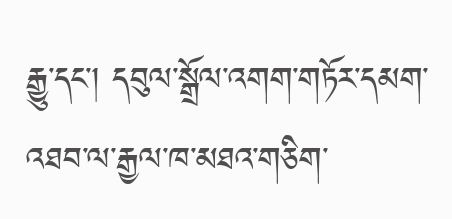རྒྱུ་དང་། དབུལ་སྒྲོལ་འགག་གཏོར་དམག་འཐབ་ལ་རྒྱལ་ཁ་མཐའ་གཅིག་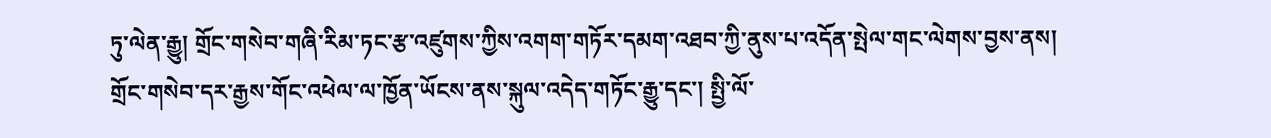ཏུ་ལེན་རྒྱུ། གྲོང་གསེབ་གཞི་རིམ་ཏང་རྩ་འཛུགས་ཀྱིས་འགག་གཏོར་དམག་འཐབ་ཀྱི་ནུས་པ་འདོན་སྤེལ་གང་ལེགས་བྱས་ནས། གྲོང་གསེབ་དར་རྒྱས་གོང་འཕེལ་ལ་ཁྱོན་ཡོངས་ནས་སྐུལ་འདེད་གཏོང་རྒྱུ་དང་། སྤྱི་ལོ་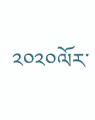༢༠༢༠ལོར་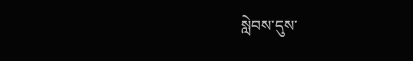སླེབས་དུས་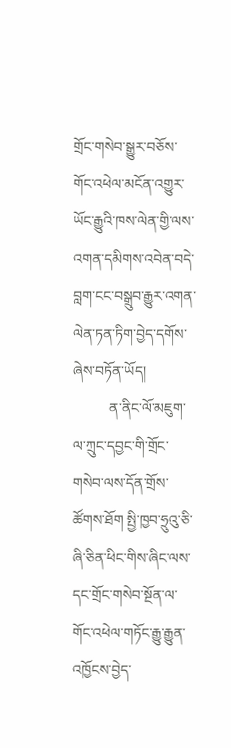གྲོང་གསེབ་སྒྱུར་བཅོས་གོང་འཕེལ་མངོན་འགྱུར་ཡོང་རྒྱུའི་ཁས་ལེན་གྱི་ལས་འགན་དམིགས་འབེན་བདེ་བླག་ངང་བསྒྲུབ་རྒྱུར་འགན་ལེན་ཏན་ཏིག་བྱེད་དགོས་ཞེས་བཏོན་ཡོད།
          ན་ནིང་ལོ་མཇུག་ལ་ཀྲུང་དབྱང་གི་གྲོང་གསེབ་ལས་དོན་གྲོས་ཚོགས་ཐོག སྤྱི་ཁྱབ་ཧྲུའུ་ཅི་ཞི་ཅིན་ཕིང་གིས་ཞིང་ལས་དང་གྲོང་གསེབ་སྔོན་ལ་གོང་འཕེལ་གཏོང་རྒྱུ་རྒྱུན་འཁྱོངས་བྱེད་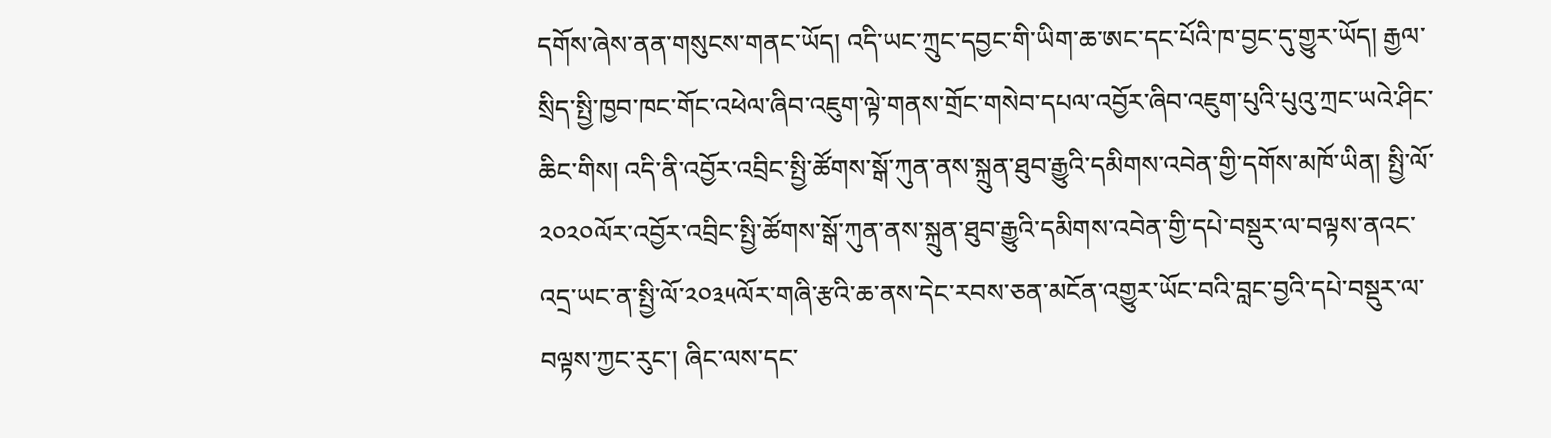དགོས་ཞེས་ནན་གསུངས་གནང་ཡོད། འདི་ཡང་ཀྲུང་དབྱང་གི་ཡིག་ཆ་ཨང་དང་པོའི་ཁ་བྱང་དུ་གྱུར་ཡོད། རྒྱལ་སྲིད་སྤྱི་ཁྱབ་ཁང་གོང་འཕེལ་ཞིབ་འཇུག་ལྟེ་གནས་གྲོང་གསེབ་དཔལ་འབྱོར་ཞིབ་འཇུག་པུའི་པུའུ་ཀྲང་ཡའེ་ཤིང་ཆིང་གིས། འདི་ནི་འབྱོར་འབྲིང་སྤྱི་ཚོགས་སྒོ་ཀུན་ནས་སྐྲུན་ཐུབ་རྒྱུའི་དམིགས་འབེན་གྱི་དགོས་མཁོ་ཡིན། སྤྱི་ལོ་༢༠༢༠ལོར་འབྱོར་འབྲིང་སྤྱི་ཚོགས་སྒོ་ཀུན་ནས་སྐྲུན་ཐུབ་རྒྱུའི་དམིགས་འབེན་གྱི་དཔེ་བསྡུར་ལ་བལྟས་ནའང་འདྲ་ཡང་ན་སྤྱི་ལོ་༢༠༣༥ལོར་གཞི་རྩའི་ཆ་ནས་དེང་རབས་ཅན་མངོན་འགྱུར་ཡོང་བའི་བླང་བྱའི་དཔེ་བསྡུར་ལ་བལྟས་ཀྱང་རུང་། ཞིང་ལས་དང་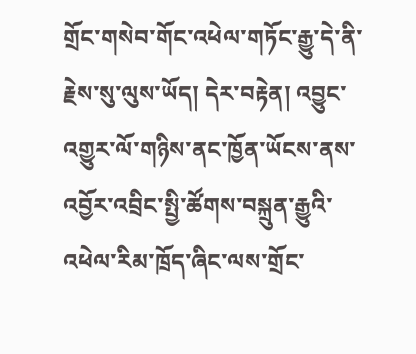གྲོང་གསེབ་གོང་འཕེལ་གཏོང་རྒྱུ་དེ་ནི་རྗེས་སུ་ལུས་ཡོད། དེར་བརྟེན། འབྱུང་འགྱུར་ལོ་གཉིས་ནང་ཁྱོན་ཡོངས་ནས་འབྱོར་འབྲིང་སྤྱི་ཚོགས་བསྐྲུན་རྒྱུའི་འཕེལ་རིམ་ཁྲོད་ཞིང་ལས་གྲོང་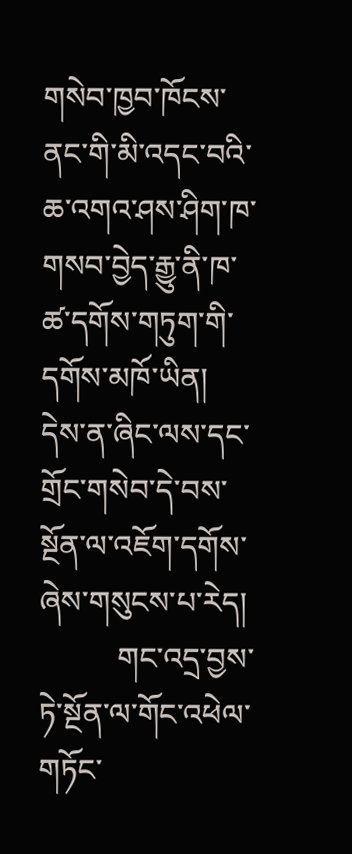གསེབ་ཁྱབ་ཁོངས་ནང་གི་མི་འདང་བའི་ཆ་འགའ་ཤས་ཤིག་ཁ་གསབ་བྱེད་རྒྱུ་ནི་ཁ་ཚ་དགོས་གཏུག་གི་དགོས་མཁོ་ཡིན། དེས་ན་ཞིང་ལས་དང་གྲོང་གསེབ་དེ་བས་སྔོན་ལ་འཇོག་དགོས་ཞེས་གསུངས་པ་རེད།
          གང་འདྲ་བྱས་ཏེ་སྔོན་ལ་གོང་འཕེལ་གཏོང་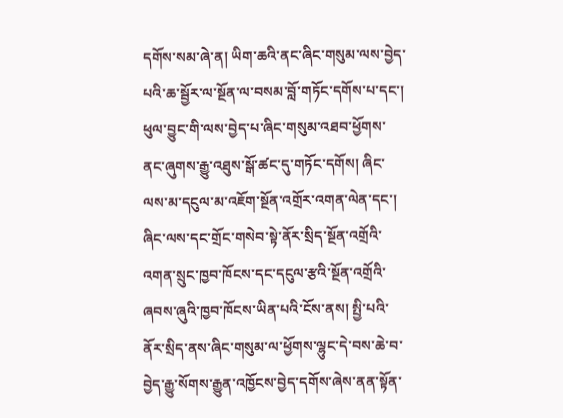དགོས་སམ་ཞེ་ན། ཡིག་ཆའི་ནང་ཞིང་གསུམ་ལས་བྱེད་པའི་ཆ་སྦྱོར་ལ་སྔོན་ལ་བསམ་བློ་གཏོང་དགོས་པ་དང་། ཕུལ་བྱུང་གི་ལས་བྱེད་པ་ཞིང་གསུམ་འཐབ་ཕྱོགས་ནང་ཞུགས་རྒྱུ་འཐུས་སྒོ་ཚང་དུ་གཏོང་དགོས། ཞིང་ལས་མ་དངུལ་མ་འཇོག་སྔོན་འགྲོར་འགན་ལེན་དང་། ཞིང་ལས་དང་གྲོང་གསེབ་སྟེ་ནོར་སྲིད་སྔོན་འགྲོའི་འགན་སྲུང་ཁྱབ་ཁོངས་དང་དངུལ་རྩའི་སྔོན་འགྲོའི་ཞབས་ཞུའི་ཁྱབ་ཁོངས་ཡིན་པའི་ངོས་ནས། སྤྱི་པའི་ནོར་སྲིད་ནས་ཞིང་གསུམ་ལ་ཕྱོགས་ལྷུང་དེ་བས་ཆེ་བ་བྱེད་རྒྱུ་སོགས་རྒྱུན་འཁྱོངས་བྱེད་དགོས་ཞེས་ནན་སྟོན་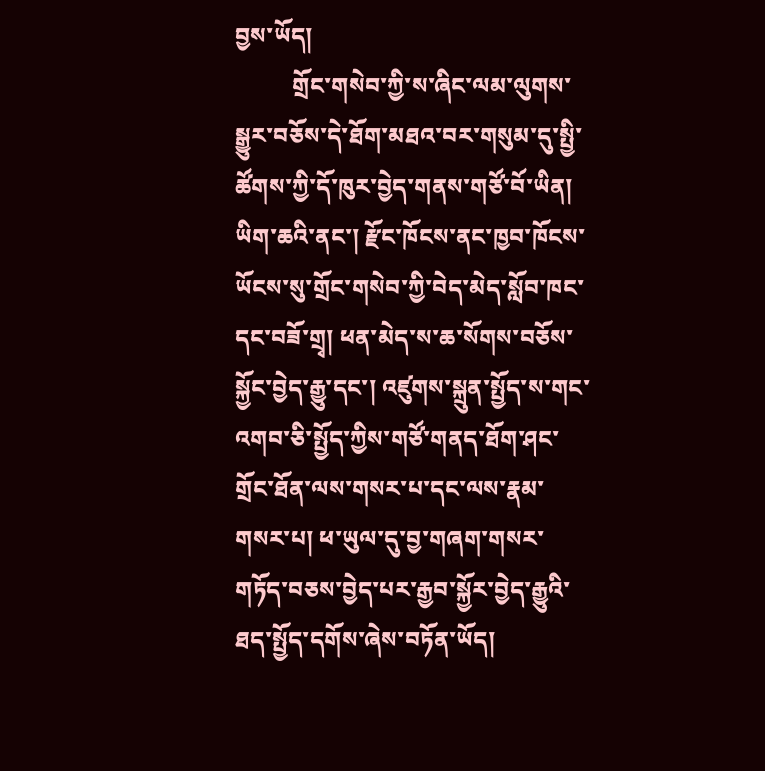བྱས་ཡོད།
          གྲོང་གསེབ་ཀྱི་ས་ཞིང་ལམ་ལུགས་སྒྱུར་བཅོས་དེ་ཐོག་མཐའ་བར་གསུམ་དུ་སྤྱི་ཚོགས་ཀྱི་དོ་ཁུར་བྱེད་གནས་གཙོ་བོ་ཡིན། ཡིག་ཆའི་ནང་། རྫོང་ཁོངས་ནང་ཁྱབ་ཁོངས་ཡོངས་སུ་གྲོང་གསེབ་ཀྱི་བེད་མེད་སློབ་ཁང་དང་བཟོ་གྲྭ། ཕན་མེད་ས་ཆ་སོགས་བཅོས་སྐྱོང་བྱེད་རྒྱུ་དང་། འཛུགས་སྐྲུན་སྤྱོད་ས་གང་འགབ་ཅི་སྤྱོད་ཀྱིས་གཙོ་གནད་ཐོག་ཤང་གྲོང་ཐོན་ལས་གསར་པ་དང་ལས་རྣམ་གསར་པ། ཕ་ཡུལ་དུ་བྱ་གཞག་གསར་གཏོད་བཅས་བྱེད་པར་རྒྱབ་སྐྱོར་བྱེད་རྒྱུའི་ཐད་སྤྱོད་དགོས་ཞེས་བཏོན་ཡོད།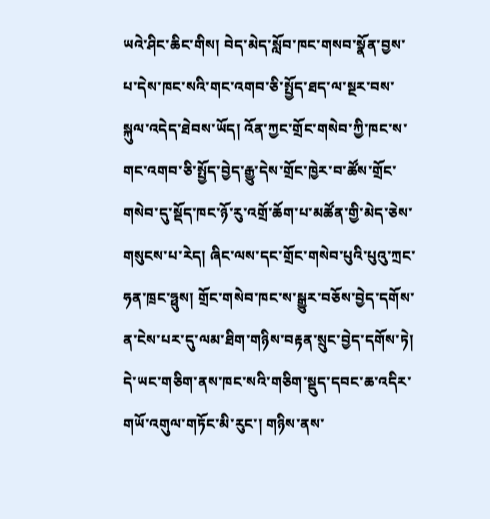ཡའེ་ཤིང་ཆིང་གིས། བེད་མེད་སློབ་ཁང་གསབ་སྣོན་བྱས་པ་དེས་ཁང་སའི་གང་འགབ་ཅི་སྤྱོད་ཐད་ལ་སྔར་བས་སྐུལ་འདེད་ཐེབས་ཡོད། འོན་ཀྱང་གྲོང་གསེབ་ཀྱི་ཁང་ས་གང་འགབ་ཅི་སྤྱོད་བྱེད་རྒྱུ་དེས་གྲོང་ཁྱེར་བ་ཚོས་གྲོང་གསེབ་དུ་སྡོད་ཁང་ཉོ་རུ་འགྲོ་ཆོག་པ་མཚོན་གྱི་མེད་ཅེས་གསུངས་པ་རེད། ཞིང་ལས་དང་གྲོང་གསེབ་པུའི་པུའུ་ཀྲང་ཧན་ཁྲང་ཧྥུས། གྲོང་གསེབ་ཁང་ས་སྒྱུར་བཅོས་བྱེད་དགོས་ན་ངེས་པར་དུ་ལམ་ཐིག་གཉིས་བརྟན་སྲུང་བྱེད་དགོས་ཏེ། དེ་ཡང་གཅིག་ནས་ཁང་སའི་གཅིག་སྡུད་དབང་ཆ་འདིར་གཡོ་འགུལ་གཏོང་མི་རུང་། གཉིས་ནས་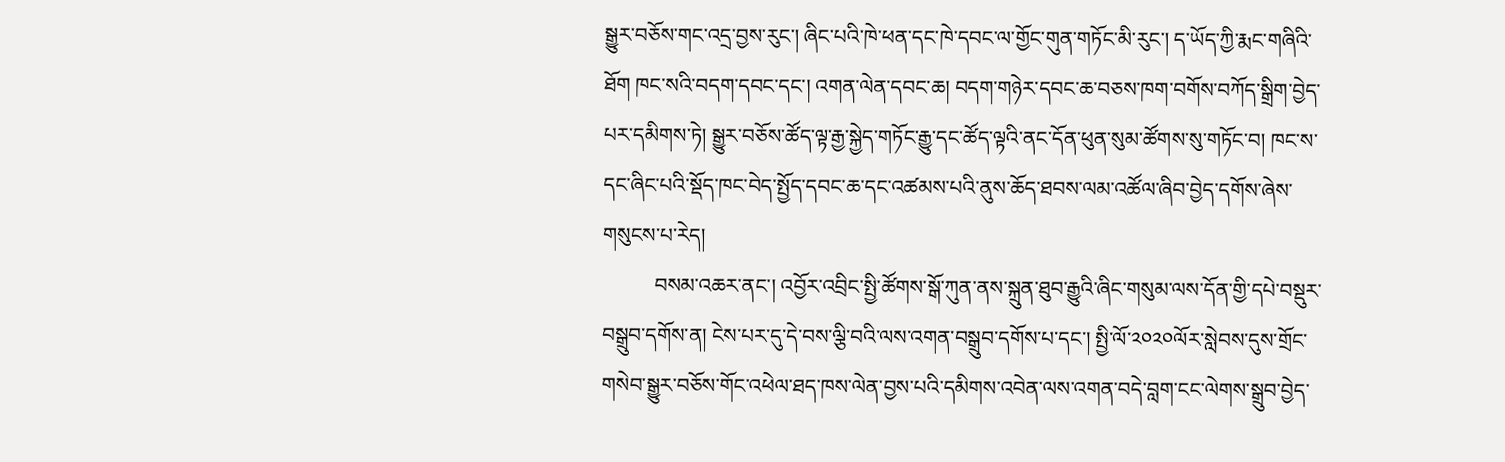སྒྱུར་བཅོས་གང་འདྲ་བྱས་རུང་། ཞིང་པའི་ཁེ་ཕན་དང་ཁེ་དབང་ལ་གྱོང་གུན་གཏོང་མི་རུང་། ད་ཡོད་ཀྱི་རྨང་གཞིའི་ཐོག ཁང་སའི་བདག་དབང་དང་། འགན་ལེན་དབང་ཆ། བདག་གཉེར་དབང་ཆ་བཅས་ཁག་བགོས་བཀོད་སྒྲིག་བྱེད་པར་དམིགས་ཏེ། སྒྱུར་བཅོས་ཚོད་ལྟ་རྒྱ་སྐྱེད་གཏོང་རྒྱུ་དང་ཚོད་ལྟའི་ནང་དོན་ཕུན་སུམ་ཚོགས་སུ་གཏོང་བ། ཁང་ས་དང་ཞིང་པའི་སྡོད་ཁང་བེད་སྤྱོད་དབང་ཆ་དང་འཚམས་པའི་ནུས་ཆོད་ཐབས་ལམ་འཚོལ་ཞིབ་བྱེད་དགོས་ཞེས་གསུངས་པ་རེད།
          བསམ་འཆར་ནང་། འབྱོར་འབྲིང་སྤྱི་ཚོགས་སྒོ་ཀུན་ནས་སྐྲུན་ཐུབ་རྒྱུའི་ཞིང་གསུམ་ལས་དོན་གྱི་དཔེ་བསྡུར་བསྒྲུབ་དགོས་ན། ངེས་པར་དུ་དེ་བས་ལྕི་བའི་ལས་འགན་བསྒྲུབ་དགོས་པ་དང་། སྤྱི་ལོ་༢༠༢༠ལོར་སླེབས་དུས་གྲོང་གསེབ་སྒྱུར་བཅོས་གོང་འཕེལ་ཐད་ཁས་ལེན་བྱས་པའི་དམིགས་འབེན་ལས་འགན་བདེ་བླག་ངང་ལེགས་སྒྲུབ་བྱེད་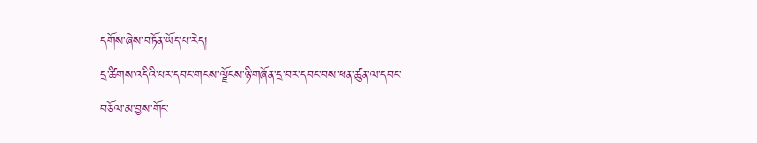དགོས་ཞེས་བཏོན་ཡོད་པ་རེད།
དྲ་ཚིགས་འདིའི་པར་དབང་གངས་ལྗོངས་ཉི་གཞོན་དྲ་བར་དབང་བས་ཕན་ཚུན་ལ་དབང་བཅོལ་མ་བྱས་གོང་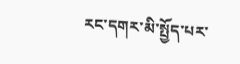རང་དགར་མི་སྤྱོད་པར་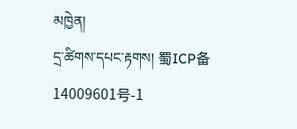མཁྱེན།
དྲ་ཚིགས་དཔང་རྟགས། 蜀ICP备14009601号-1